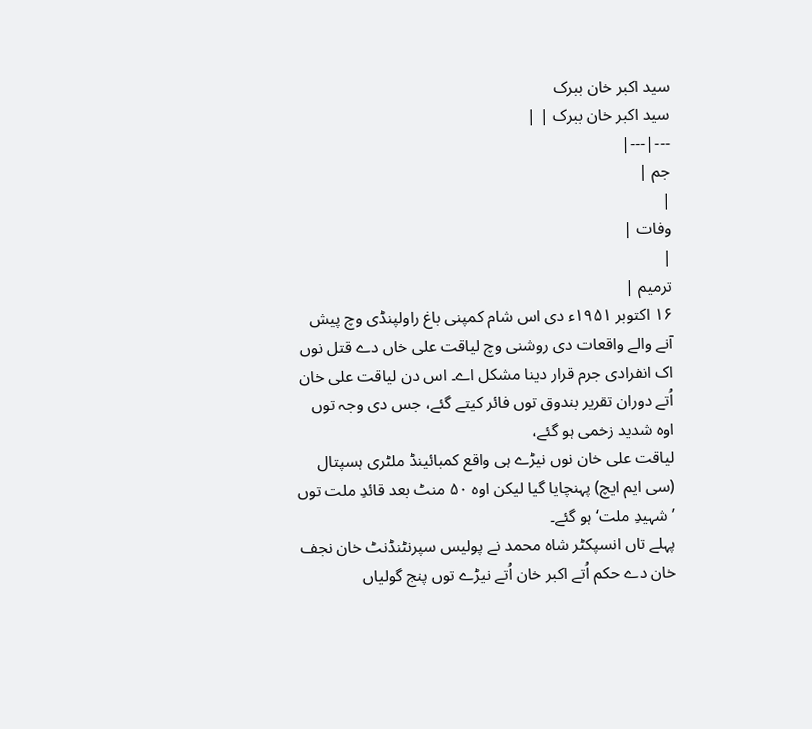سید اکبر خان ببرک
سید اکبر خان ببرک | |
---|---|
جم |
|
وفات |
|
ترمیم |
۱۶ اکتوبر ۱۹۵۱ء دی اس شام کمپنی باغ راولپنڈی وچ پیش آنے والے واقعات دی روشنی وچ لیاقت علی خاں دے قتل نوں اک انفرادی جرم قرار دینا مشکل اے۔ اس دن لیاقت علی خان اُتے دوران تقریر بندوق توں فائر کيتے گئے، جس دی وجہ توں اوہ شدید زخمی ہو گئے،
لیاقت علی خان نوں نیڑے ہی واقع کمبائینڈ ملٹری ہسپتال (سی ایم ایچ) پہنچایا گیا لیکن اوہ ۵۰ منٹ بعد قائدِ ملت توں ’شہیدِ ملت‘ ہو گئے۔
پہلے تاں انسپکٹر شاہ محمد نے پولیس سپرنٹنڈنٹ خان نجف خان دے حکم اُتے اکبر خان اُتے نیڑے توں پنج گولیاں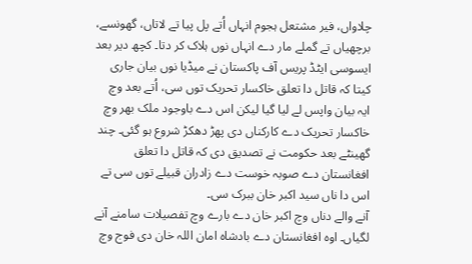چلاواں، فیر مشتعل ہجوم انہاں اُتے پل پيا تے لاتاں، گھونسے، برچھیاں تے گملے مار دے انہاں نوں ہلاک کر دتا۔ کچھ دیر بعد ایسوسی ایٹڈ پریس آف پاکستان نے میڈیا نوں بیان جاری کيتا کہ قاتل دا تعلق خاکسار تحریک توں سی، اُتے بعد وچ ایہ بیان واپس لے لیا گیا لیکن اس دے باوجود ملک بھر وچ خاکسار تحریک دے کارکناں دی پھڑ دھکڑ شروع ہو گئی۔ چند گھینٹے بعد حکومت نے تصدیق دی کہ قاتل دا تعلق افغانستان دے صوبہ خوست دے زادران قبیلے توں سی تے اس دا ناں سید اکبر خان ببرک سی۔
آنے والے دناں وچ اکبر خان دے بارے وچ تفصیلات سامنے آنے لگياں۔ اوہ افغانستان دے بادشاہ امان اللہ خان دی فوج وچ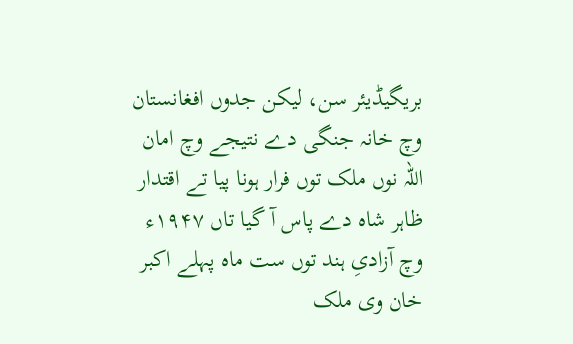بریگیڈیئر سن، لیکن جدوں افغانستان وچ خانہ جنگی دے نتیجے وچ امان اللہ نوں ملک توں فرار ہونا پيا تے اقتدار ظاہر شاہ دے پاس آ گیا تاں ۱۹۴۷ء وچ آزادیِ ہند توں ست ماہ پہلے اکبر خان وی ملک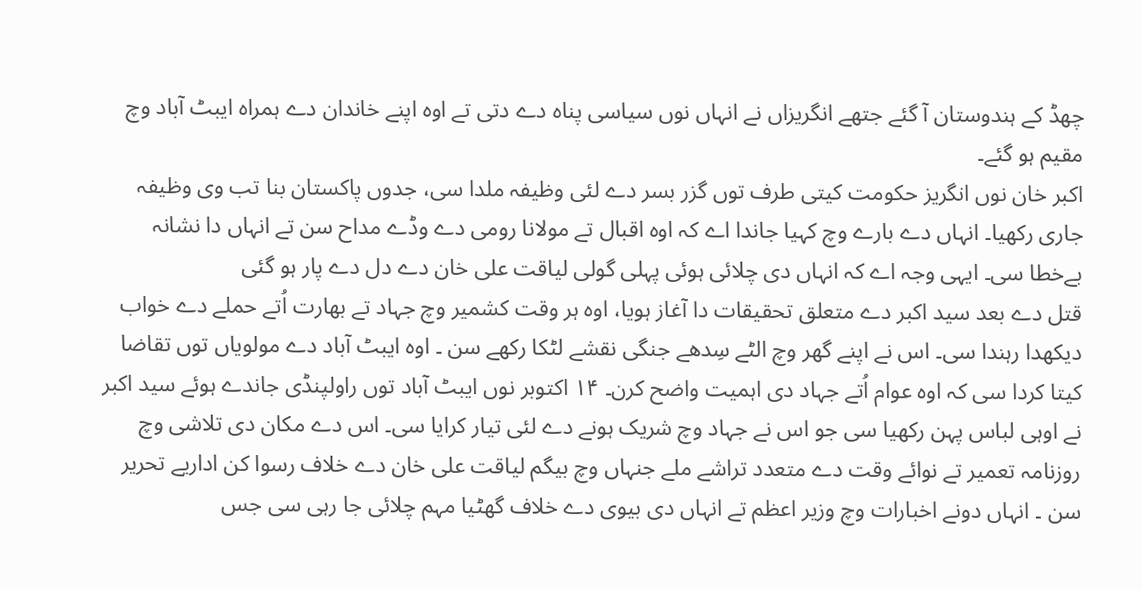چھڈ کے ہندوستان آ گئے جتھے انگریزاں نے انہاں نوں سیاسی پناہ دے دتی تے اوہ اپنے خاندان دے ہمراہ ایبٹ آباد وچ مقیم ہو گئے۔
اکبر خان نوں انگریز حکومت کیتی طرف توں گزر بسر دے لئی وظیفہ ملدا سی، جدوں پاکستان بنا تب وی وظیفہ جاری رکھیا۔ انہاں دے بارے وچ کہیا جاندا اے کہ اوہ اقبال تے مولانا رومی دے وڈے مداح سن تے انہاں دا نشانہ بےخطا سی۔ ایہی وجہ اے کہ انہاں دی چلائی ہوئی پہلی گولی لیاقت علی خان دے دل دے پار ہو گئی
قتل دے بعد سید اکبر دے متعلق تحقیقات دا آغاز ہويا، اوہ ہر وقت کشمیر وچ جہاد تے بھارت اُتے حملے دے خواب دیکھدا رہندا سی۔ اس نے اپنے گھر وچ الٹے سِدھے جنگی نقشے لٹکا رکھے سن ۔ اوہ ایبٹ آباد دے مولویاں توں تقاضا کيتا کردا سی کہ اوہ عوام اُتے جہاد دی اہمیت واضح کرن۔ ۱۴ اکتوبر نوں ایبٹ آباد توں راولپنڈی جاندے ہوئے سید اکبر نے اوہی لباس پہن رکھیا سی جو اس نے جہاد وچ شریک ہونے دے لئی تیار کرایا سی۔ اس دے مکان دی تلاشی وچ روزنامہ تعمیر تے نوائے وقت دے متعدد تراشے ملے جنہاں وچ بیگم لیاقت علی خان دے خلاف رسوا کن اداریے تحریر سن ۔ انہاں دونے اخبارات وچ وزیر اعظم تے انہاں دی بیوی دے خلاف گھٹیا مہم چلائی جا رہی سی جس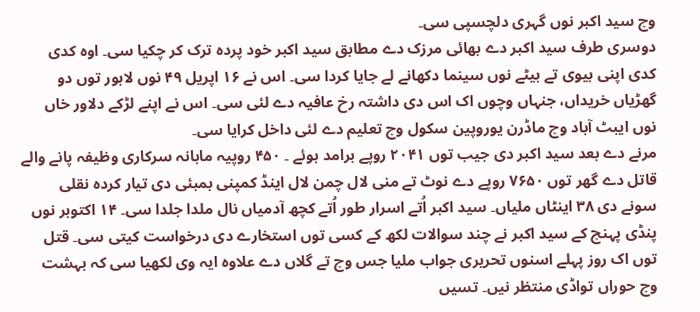وچ سید اکبر نوں گہری دلچسپی سی۔
دوسری طرف سید اکبر دے بھائی مرزک دے مطابق سید اکبر خود پردہ ترک کر چکيا سی۔ اوہ کدی کدی اپنی بیوی تے بیٹے نوں سینما دکھانے لے جایا کردا سی۔ اس نے ۱۶ اپریل ۴۹ نوں لاہور توں دو گھڑیاں خریداں، جنہاں وچوں اک اس دی داشتہ رخ عافیہ دے لئی سی۔ اس نے اپنے لڑکے دلاور خاں نوں ایبٹ آباد وچ ماڈرن یوروپین سکول وچ تعلیم دے لئی داخل کرایا سی۔
مرنے دے بعد سید اکبر دی جیب توں ۲۰۴۱ روپے برامد ہوئے ۔ ۴۵۰ روپیہ ماہانہ سرکاری وظیفہ پانے والے قاتل دے گھر توں ۷۶۵۰ روپے دے نوٹ تے منی لال چمن لال اینڈ کمپنی بمبئی دی تیار کردہ نقلی سونے دی ۳۸ اینٹاں ملیاں۔ سید اکبر اُتے اسرار طور اُتے کچھ آدمیاں نال ملدا جلدا سی۔ ۱۴ اکتوبر نوں پنڈی پہنچ کے سید اکبر نے چند سوالات لکھ کے کسی توں استخارے دی درخواست کيتی سی۔ قتل توں اک روز پہلے اسنوں تحریری جواب ملیا جس وچ تے گلاں دے علاوہ ایہ وی لکھیا سی کہ بہشت وچ حوراں تواڈی منتظر نيں۔ تسيں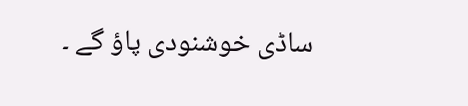ساڈی خوشنودی پاؤ گے ۔